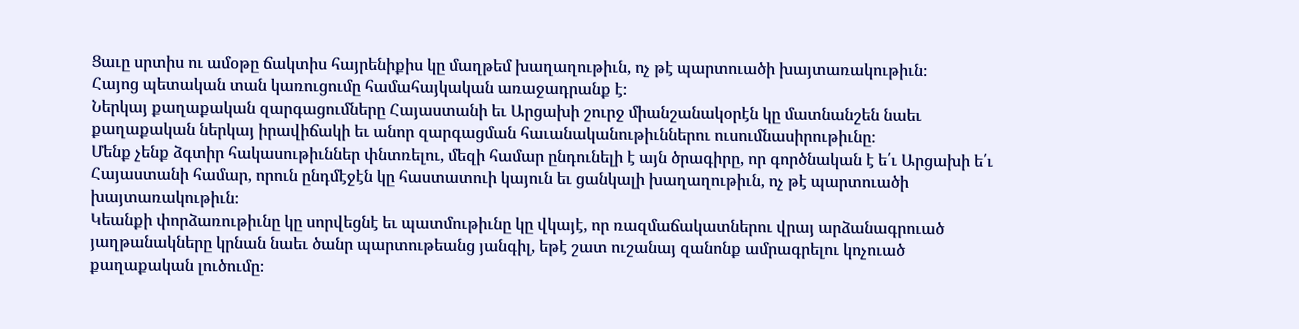Ցաւը սրտիս ու ամօթը ճակտիս հայրենիքիս կը մաղթեմ խաղաղութիւն, ոչ թէ պարտուածի խայտառակութիւն։
Հայոց պետական տան կառուցումը համահայկական առաջադրանք է։
Ներկայ քաղաքական զարգացումները Հայաստանի եւ Արցախի շուրջ միանշանակօրէն կը մատնանշեն նաեւ քաղաքական ներկայ իրավիճակի եւ անոր զարգացման հաւանականութիւններու ուսումնասիրութիւնը։
Մենք չենք ձգտիր հակասութիւններ փնտռելու, մեզի համար ընդունելի է այն ծրագիրը, որ գործնական է ե՛ւ Արցախի ե՛ւ Հայաստանի համար, որուն ընդմէջէն կը հաստատուի կայուն եւ ցանկալի խաղաղութիւն, ոչ թէ պարտուածի խայտառակութիւն։
Կեանքի փորձառութիւնը կը սորվեցնէ եւ պատմութիւնը կը վկայէ, որ ռազմաճակատներու վրայ արձանագրուած յաղթանակները կրնան նաեւ ծանր պարտութեանց յանգիլ, եթէ շատ ուշանայ զանոնք ամրագրելու կոչուած քաղաքական լուծումը։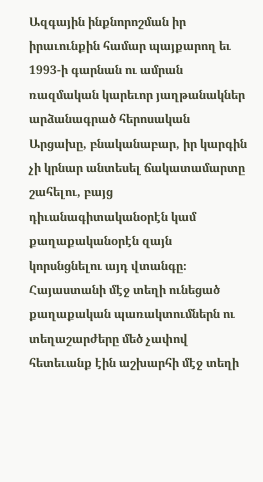Ազգային ինքնորոշման իր իրաւունքին համար պայքարող եւ 1993-ի գարնան ու ամրան ռազմական կարեւոր յաղթանակներ արձանագրած հերոսական Արցախը, բնականաբար, իր կարգին չի կրնար անտեսել ճակատամարտը շահելու, բայց դիւանագիտականօրէն կամ քաղաքականօրէն զայն կորսնցնելու այդ վտանգը։
Հայաստանի մէջ տեղի ունեցած քաղաքական պառակտումներն ու տեղաշարժերը մեծ չափով հետեւանք էին աշխարհի մէջ տեղի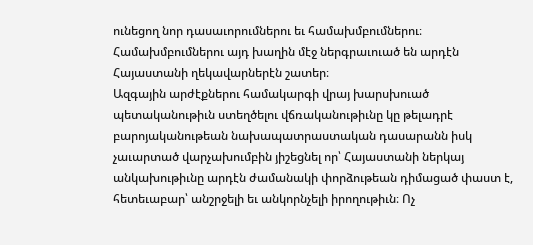ունեցող նոր դասաւորումներու եւ համախմբումներու։ Համախմբումներու այդ խաղին մէջ ներգրաւուած են արդէն Հայաստանի ղեկավարներէն շատեր։
Ազգային արժէքներու համակարգի վրայ խարսխուած պետականութիւն ստեղծելու վճռականութիւնը կը թելադրէ բարոյականութեան նախապատրաստական դասարանն իսկ չաւարտած վարչախումբին յիշեցնել որ՝ Հայաստանի ներկայ անկախութիւնը արդէն ժամանակի փորձութեան դիմացած փաստ է, հետեւաբար՝ անշրջելի եւ անկորնչելի իրողութիւն։ Ոչ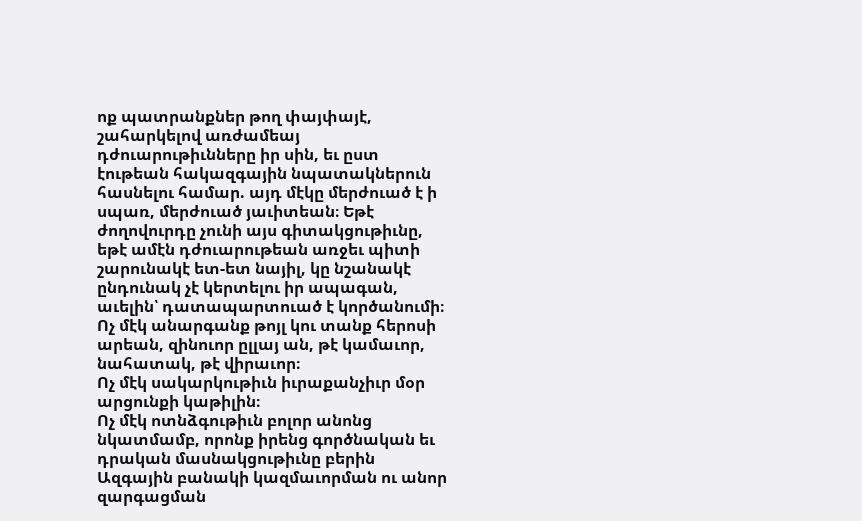ոք պատրանքներ թող փայփայէ, շահարկելով առժամեայ դժուարութիւնները իր սին, եւ ըստ էութեան հակազգային նպատակներուն հասնելու համար. այդ մէկը մերժուած է ի սպառ, մերժուած յաւիտեան։ Եթէ ժողովուրդը չունի այս գիտակցութիւնը, եթէ ամէն դժուարութեան առջեւ պիտի շարունակէ ետ-ետ նայիլ, կը նշանակէ ընդունակ չէ կերտելու իր ապագան, աւելին՝ դատապարտուած է կործանումի։
Ոչ մէկ անարգանք թոյլ կու տանք հերոսի արեան, զինուոր ըլլայ ան, թէ կամաւոր, նահատակ, թէ վիրաւոր։
Ոչ մէկ սակարկութիւն իւրաքանչիւր մօր արցունքի կաթիլին։
Ոչ մէկ ոտնձգութիւն բոլոր անոնց նկատմամբ, որոնք իրենց գործնական եւ դրական մասնակցութիւնը բերին Ազգային բանակի կազմաւորման ու անոր զարգացման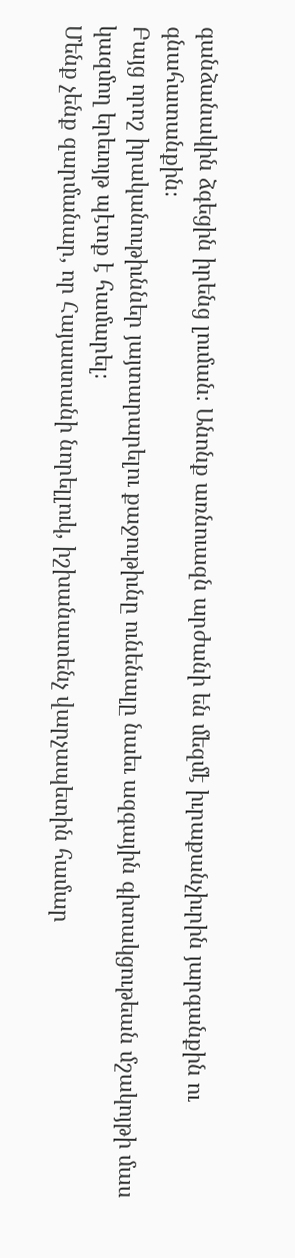գանձանակին ձգեցին իրենց լուման։ Անոնք առնուազն արժանի են մեզմէ իւրաքանչիւրին յարգանքին ու գնահատանքին։
Բայց որոշ իրականութիւններ յայտարարելու քաջութիւնը ունենալը նաեւ ազգային գիտակցութեան մշակոյթի մաս կազմող երեւոյթ պէտք է համարել։
Մենք չենք զարմանար, որ Հայաստանի նորելլուկ, իշխանատենչ վարչապետին համար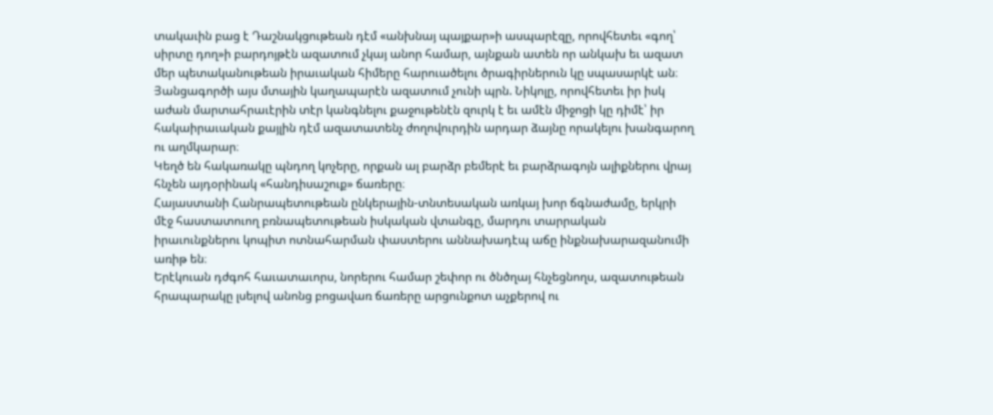տակաւին բաց է Դաշնակցութեան դէմ «անխնայ պայքար»ի ասպարէզը, որովհետեւ «գող՝ սիրտը դող»ի բարդոյթէն ազատում չկայ անոր համար, այնքան ատեն որ անկախ եւ ազատ մեր պետականութեան իրաւական հիմերը հարուածելու ծրագիրներուն կը սպասարկէ ան։
Յանցագործի այս մտային կաղապարէն ազատում չունի պրն. Նիկոլը, որովհետեւ իր իսկ աժան մարտահրաւէրին տէր կանգնելու քաջութենէն զուրկ է եւ ամէն միջոցի կը դիմէ՝ իր հակաիրաւական քայլին դէմ ազատատենչ ժողովուրդին արդար ձայնը որակելու խանգարող ու աղմկարար։
Կեղծ են հակառակը պնդող կոչերը, որքան ալ բարձր բեմերէ եւ բարձրագոյն ալիքներու վրայ հնչեն այդօրինակ «հանդիսաշուք» ճառերը։
Հայաստանի Հանրապետութեան ընկերային-տնտեսական առկայ խոր ճգնաժամը, երկրի մէջ հաստատուող բռնապետութեան իսկական վտանգը, մարդու տարրական իրաւունքներու կոպիտ ոտնահարման փաստերու աննախադէպ աճը ինքնախարազանումի առիթ են։
Երէկուան դժգոհ հաւատաւորս, նորերու համար շեփոր ու ծնծղայ հնչեցնողս, ազատութեան հրապարակը լսելով անոնց բոցավառ ճառերը արցունքոտ աչքերով ու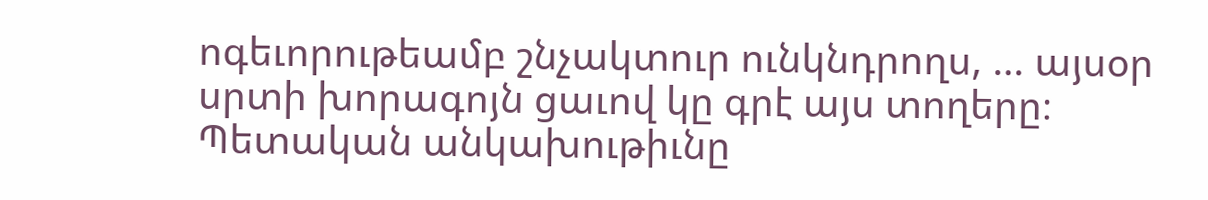ոգեւորութեամբ շնչակտուր ունկնդրողս, … այսօր սրտի խորագոյն ցաւով կը գրէ այս տողերը։ Պետական անկախութիւնը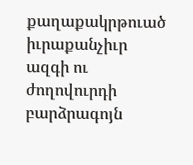քաղաքակրթուած իւրաքանչիւր ազգի ու ժողովուրդի բարձրագոյն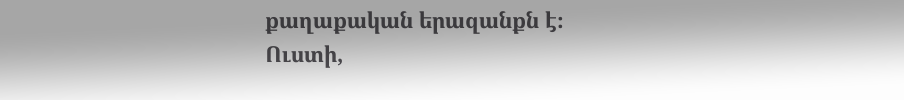քաղաքական երազանքն է։
Ուստի,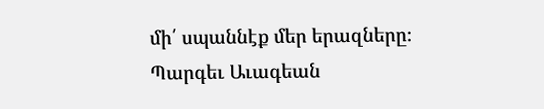մի՛ սպաննէք մեր երազները։
Պարգեւ Աւագեան